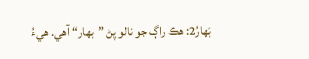بَهارُ2: هڪ راڳ جو نالو پڻ ”بهار“ آهي. هيءُ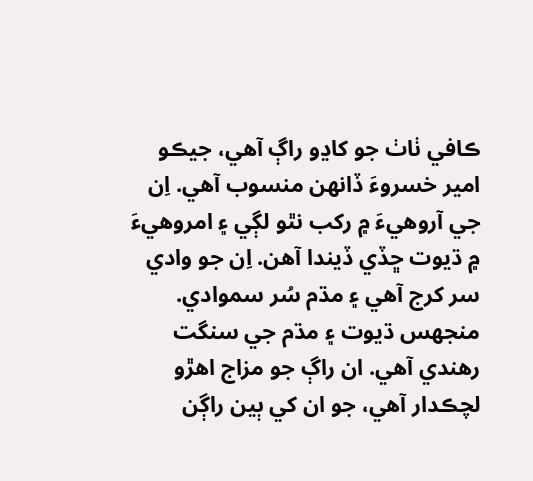ڪافي ٺاٺ جو کاڍو راڳ آهي، جيڪو امير خسروءَ ڏانهن منسوب آهي. اِن جي آروهيءَ ۾ رکب نٿو لڳي ۽ امروهيءَ ۾ ڌيوت ڇڏي ڏيندا آهن. اِن جو وادي سر کرج آهي ۽ مڌم سُر سموادي. منجهس ڌيوت ۽ مڌم جي سنگت رهندي آهي. ان راڳ جو مزاج اهڙو لچڪدار آهي، جو ان کي ٻين راڳن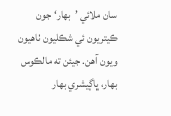سان ملائي ’بهار‘ جون ڪيتريون ئي شڪليون ٺاهيون ويون آهن. جيئن ته مالڪوس بهار، ڀاڳيشري بهار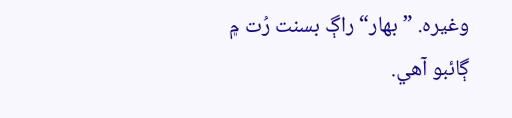وغيره. ”بهار“ راڳ بسنت رُت ۾ ڳائبو آهي.